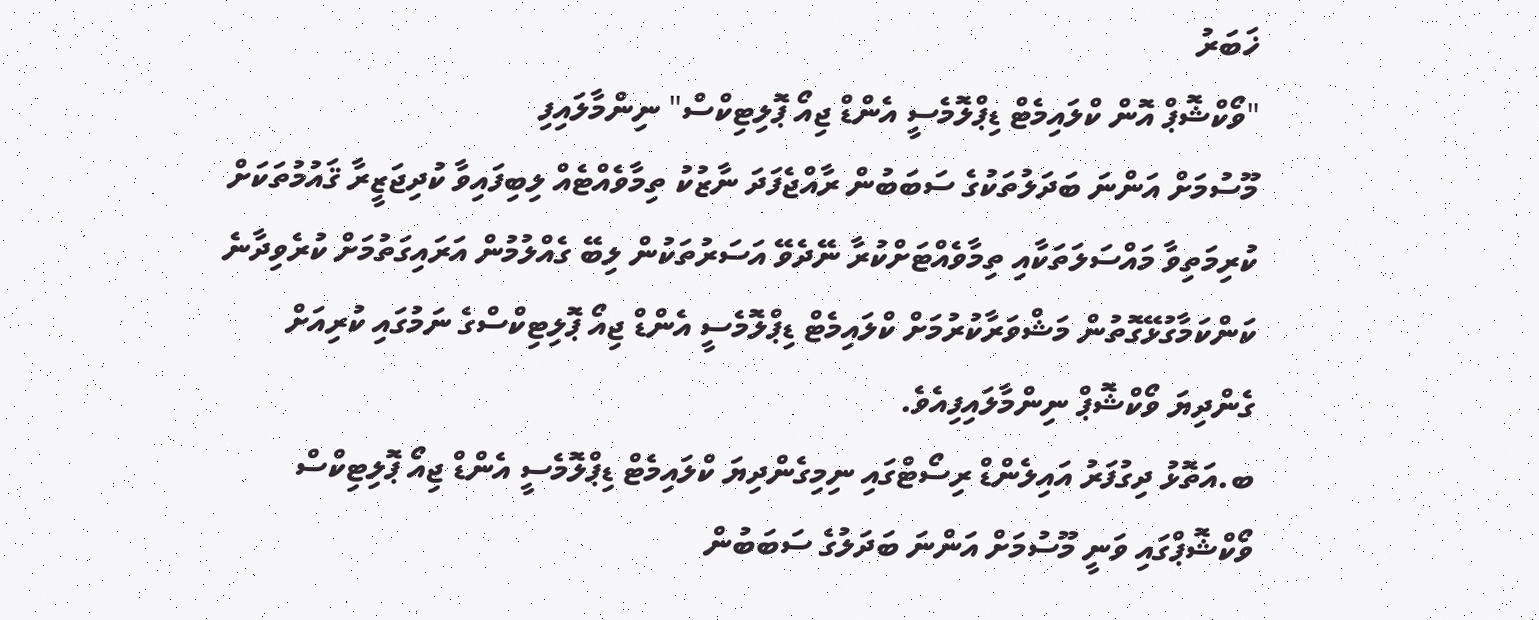ޚަބަރު
"ވޯކްޝޮޕް އޮން ކްލައިމެޓް ޑިޕްލޮމެސީ އެންޑް ޖިއޯ ޕޮލިޓިކްސް" ނިންމާލައިފި
މޫސުމަށް އަންނަ ބަދަލުތަކުގެ ސަބަބުން ރާއްޖެފަދަ ނާޒުކު ތިމާވެއްޓެއް ލިބިފައިވާ ކުދިޖަޒީރާ ޤައުމުތަކަށް ކުރިމަތިވާ މައްސަލަތަކާއި ތިމާވެއްޓަށްކުރާ ނޭދެވޭ އަސަރުތަކުން ލިބޭ ގެއްލުމުން އަރައިގަތުމަށް ކުރެވިދާނެ ކަންކަމާގުޅޭގޮތުން މަޝްވަރާކުރުމަށް ކްލައިމެޓް ޑިޕްލޮމެސީ އެންޑް ޖިއޯ ޕޮލިޓިކްސްގެ ނަމުގައި ކުރިއަށް ގެންދިޔަ ވޯކްޝޮޕް ނިންމާލައިފިއެވެ.
ބ.އަތޮޅު ދިގުފަރު އައިލެންޑް ރިސޯޓްގައި ނިމިގެންދިޔަ ކްލައިމެޓް ޑިޕްލޮމެސީ އެންޑް ޖިއޯ ޕޮލިޓިކްސް ވޯކްޝޮޕްގައި ވަނީ މޫސުމަށް އަންނަ ބަދަލުގެ ސަބަބުން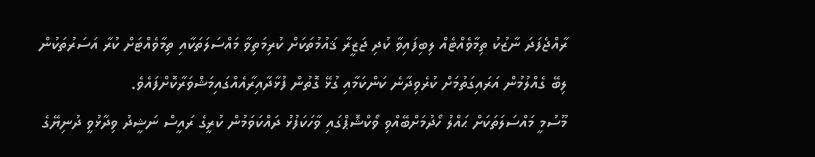ރާއްޖެފަދަ ނާޒުކު ތިމާވެއްޓެއް ލިބިފައިވާ ކުދި ޖަޒީރާ ޤައުމުތަކަށް ކުރިމަތިވާ މައްސަލަތަކާއި ތިމާވެއްޓަށް ކުރާ އަސަރުތަކުން ލިބޭ ގެއްލުމުން އަރައިގަތުމަށް ކުރެވިދާނެ ކަންކަމާއި ގުޅޭ ގޮތުން ފުޅާދާއިރާއެއްގައިމަޝްވަރާކޮށްފައެވެ.
މޫސުމީ މައްސަލަތަކަށް ޙައްލު ހޯދުމަށްބޭއްވި ވޯކްޝޮޕްގައި ވާހަކަފުޅު ދައްކަވަމުން ކުރީގެ ރައީސް ނަޝީދު ވިދާޅުވީ ދުނިޔޭގެ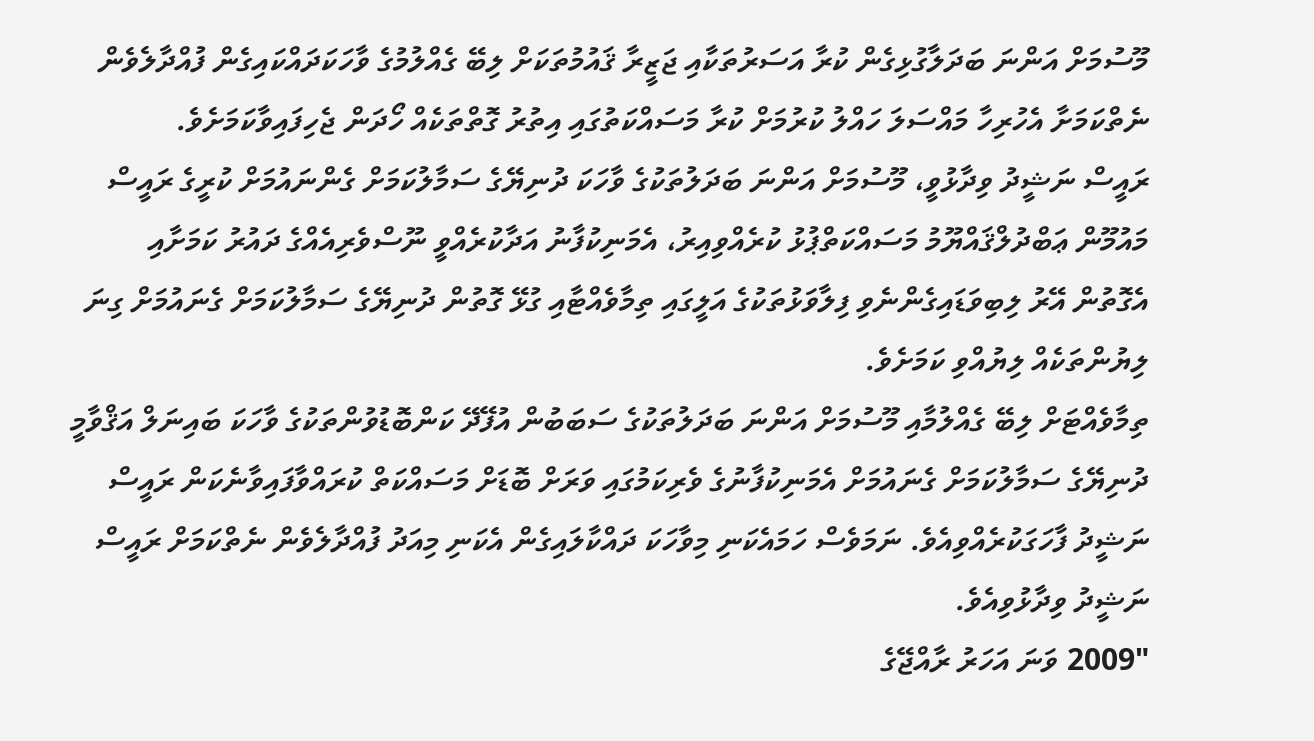މޫސުމަށް އަންނަ ބަދަލާގުޅިގެން ކުރާ އަސަރުތަކާއި ޖަޒީރާ ޤައުމުތަކަށް ލިބޭ ގެއްލުމުގެ ވާހަކަދައްކައިގެން ފުއްދާލެވެން ނެތްކަމަށާ އެހުރިހާ މައްސަލަ ހައްލު ކުރުމަށް ކުރާ މަސައްކަތުގައި އިތުރު ގޮތްތަކެއް ހޯދަން ޖެހިފައިވާކަމަށެވެ.
ރައީސް ނަޝީދު ވިދާޅުވީ، މޫސުމަށް އަންނަ ބަދަލުތަކުގެ ވާހަކަ ދުނިޔޭގެ ސަމާލުކަމަށް ގެންނައުމަށް ކުރީގެ ރައީސް މައުމޫން ޢަބްދުލްޤައްޔޫމު މަސައްކަތްޕުޅު ކުރެއްވިއިރު، އެމަނިކުފާނު އަދާކުރެއްވީ ނޫސްވެރިއެއްގެ ދައުރު ކަމަށާއި އެގޮތުން އޭރު ލިބިވަޑައިގެންނެވި ފިލާވަޅުތަކުގެ އަލީގައި ތިމާވެއްޓާއި ގުޅޭ ގޮތުން ދުނިޔޭގެ ސަމާލުކަމަށް ގެނައުމަށް ގިނަ ލިޔުންތަކެއް ލިޔުއްވި ކަމަށެވެ.
ތިމާވެއްޓަށް ލިބޭ ގެއްލުމާއި މޫސުމަށް އަންނަ ބަދަލުތަކުގެ ސަބަބުން އުފޭދޭ ކަންބޮޑުވުންތަކުގެ ވާހަކަ ބައިނަލް އަޤްވާމީ ދުނިޔޭގެ ސަމާލުކަމަށް ގެނައުމަށް އެމަނިކުފާނުގެ ވެރިކަމުގައި ވަރަށް ބޮޑަށް މަސައްކަތް ކުރައްވާފައިވާނެކަން ރައީސް ނަޝީދު ފާހަގަކުރެއްވިއެވެ. ނަމަވެސް ހަމައެކަނި މިވާހަކަ ދައްކާލައިގެން އެކަނި މިއަދު ފުއްދާލެވެން ނެތްކަމަށް ރައީސް ނަޝީދު ވިދާޅުވިއެވެ.
"2009 ވަނަ އަހަރު ރާއްޖޭގެ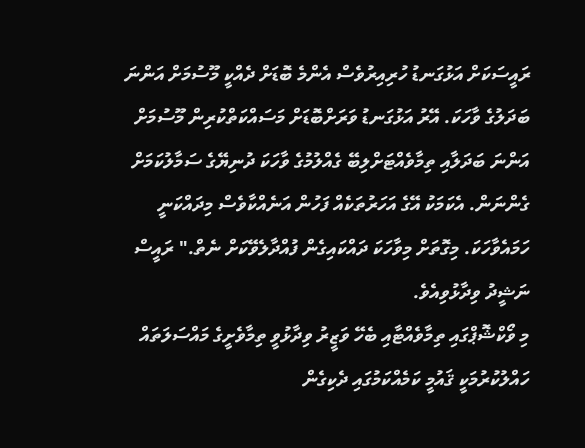ރައީސަކަށް އަޅުގަނޑު ހުރިއިރުވެސް އެންމެ ބޮޑަށް ދެއްކީ މޫސުމަށް އަންނަ ބަދަލުގެ ވާހަކަ. އޭރު އަޅުގަނޑު ވަރަށްބޮޑަށް މަސައްކަތްކުރިން މޫސުމަށް އަންނަ ބަދަލާއި ތިމާވެއްޓަށްލިބޭ ގެއްލުމުގެ ވާހަކަ ދުނިޔޭގެ ސަމާލުކަމަށް ގެންނަން. އެކަމަކު އޭގެ އަހަރުތަކެއް ފަހުން އަނެއްކާވެސް މިދައްކަނީ ހަމައެވާހަކަ. މިގޮތަށް މިވާހަކަ ދައްކައިގެން ފުއްދާލެވޭކަށް ނެތް." ރައީސް ނަޝީދު ވިދާޅުވިއެވެ.
މި ވޯކްޝޮޕްގައި ތިމާވެއްޓާއި ބެހޭ ވަޒީރު ވިދާޅުވީ ތިމާވެށީގެ މައްސަލަތައް ހައްލުކުރުމަކީ ޤައުމީ ކަމެއްކަމުގައި ދެކިގެން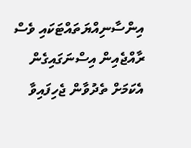އިންސާނިއްޔަތައްޓަކައި ވެސް ރާއްޖެއިން އިސްނަގައިގެން އެކަމަށް ތެދުވާން ޖެހިފައިވާ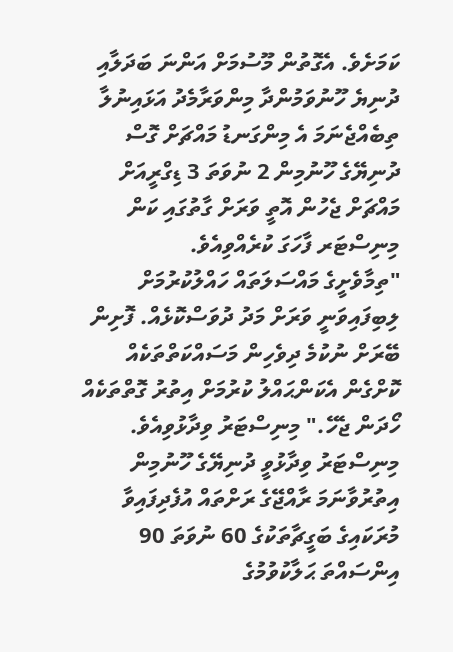ކަމަށެވެ. އެގޮތުން މޫސުމަށް އަންނަ ބަދަލާއި ދުނިޔެ ހޫނުވަމުންދާ މިންވަރާމެދު އަޅައިނުލާ ތިބެއްޖެނަމަ އެ މިންގަނޑު މައްޗަށް ގޮސް ދުނިޔޭގެ ހޫނުމިން 2 ނުވަތަ 3 ޑިގްރީއަށް މައްޗަށް ޖެހުން އޮތީ ވަރަށް ގާތުގައި ކަން މިނިސްޓަރ ފާހަގަ ކުރެއްވިއެވެ.
"ތިމާވެށީގެ މައްސަލަތައް ހައްލުކުރުމަށް ލިބިފައިވަނީ ވަރަށް މަދު ދުވަސްކޮޅެއް. ފޮށިން ބޭރަށް ނުކުމެ ދިވެހިން މަސައްކަތްތަކެއް ކޮށްގެން އެކަންޙައްލު ކުރުމަށް އިތުރު ގޮތްތަކެއް ހޯދަން ޖެހޭ." މިނިސްޓަރު ވިދާޅުވިއެވެ.
މިނިސްޓަރު ވިދާޅުވީ ދުނިޔޭގެ ހޫނުމިން އިތުރުވާނަމަ ރާއްޖޭގެ ރަށްތައް އުފެދިފައިވާ މުރަކައިގެ ބަގީޗާތަކުގެ 60 ނުވަތަ 90 އިންސައްތަ ޙަލާކުވުމުގެ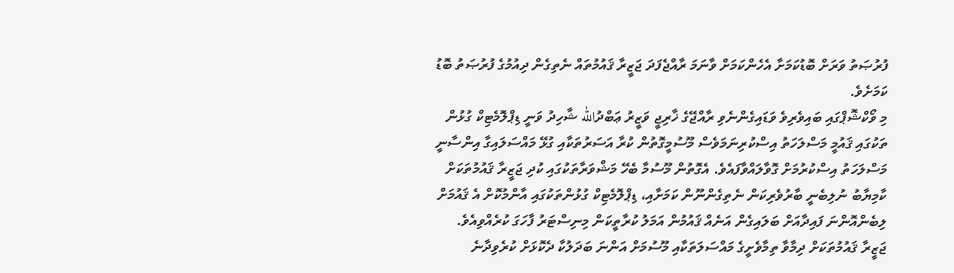ފުރުޞަތު ވަރަށް ބޮޑުކަމަށާ އެހެންކަމަށް ވާނަމަ ރާއްޖެފަދަ ޖަޒީރާ ޤައުމުތައް ނެތިގެން ދިއުމުގެ ފުރުޞަތު ބޮޑު ކަމަށެވެ.
މި ވޯކްޝޮޕްގައި ބައިވެރިވެ ވަޑައިގެންނެވި ރާއްޖޭގެ ޚާރިޖީ ވަޒީރު ޢަބްދުالله ޝާހިދު ވަނީ ޑިޕްލޮމެޓިކް ގުޅުން ތަކުގައި ޤައުމީ މަސްލަހަތު އިސްކުރިނަމަވެސް މޫސުމީގޮތުން ކުރާ އަސަރުތަކާއި ގުޅޭ މައްސަލައިގާ އިންސާނީ މަސްލަހަތު އިސްކުރުމަށް ގޮވާލައްވާފައެވެ. އެގޮތުން މޫސުމާ ބެހޭ މަޝްވަރާތަކުގައި ކުދި ޖަޒީރާ ޤައުމުތަކަށް ކާމިޔާބު ނުލިބެނީ ބާރުވެރިކަން ނެތިގެންނޫން ކަމަށާއި، ޑިޕްލޮމެޓިކް ގުޅުންތަކުގައި އާންމުކޮށް އެ ޤައުމަށް ލިބެންއޮންނަ ފައިދާއަށް ބަލައިގެން އަނެއް ޤައުމުން އަމަލު ކުރާތީކަން މިނިސްޓަރު ފާހަގަ ކުރެއްވިއެވެ.
ޖަޒީރާ ޤައުމުތަކަށް ދިމާވާ ތިމާވެށީގެ މައްސަލަތަކާއި މޫސުމަށް އަންނަ ބަދަލުކާ ދެކޮޅަށް ކުރެވިދާނެ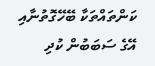ކަންތައްތަކާ ބޭހޭގޮތުނާއި އޭގެ ސަބަބުން ކުދި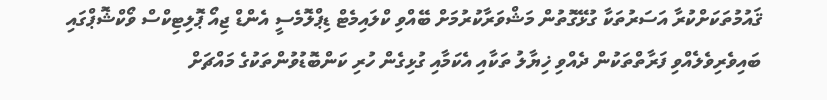ޤައުމުތަކަށްކުރާ އަސަރުތަކާ ގުޅޭގޮތުން މަޝްވަރާކުރުމަށް ބޭއްވި ކްލައިމެޓް ޑިޕްލޮމެސީ އެންޑް ޖިއޯ ޕޮލިޓިކްސް ވޯކްޝޮޕްގައި ބައިވެރިވެލެއްވި ފަރާތްތަކުން ދެއްވި ޚިޔާލު ތަކާއި އެކަމާއި ގުޅިގެން ހުރި ކަންބޮޑުވުންތަކުގެ މައްޗަށް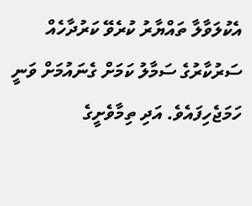އެކުލަވާލާ ތައްޔާރު ކުރެވޭ ކަރުދާހެއް ސަރުކާރުގެ ސަމާލު ކަމަށް ގެނައުމަށް ވަނީ ހަމަޖެހިފައެވެ. އަދި ތިމާވެށީގެ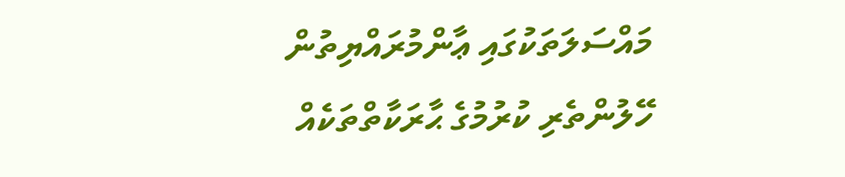މައްސަލަތަކުގައި ޢާންމުރައްޔިތުން ހޭލުންތެރި ކުރުމުގެ ޙާރަކާތްތަކެއް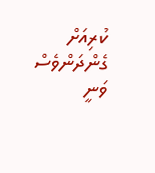ކުރިއަށް ގެންދަންވެސް ވަނީ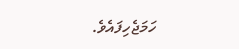ހަމަޖެހިފައެވެ.